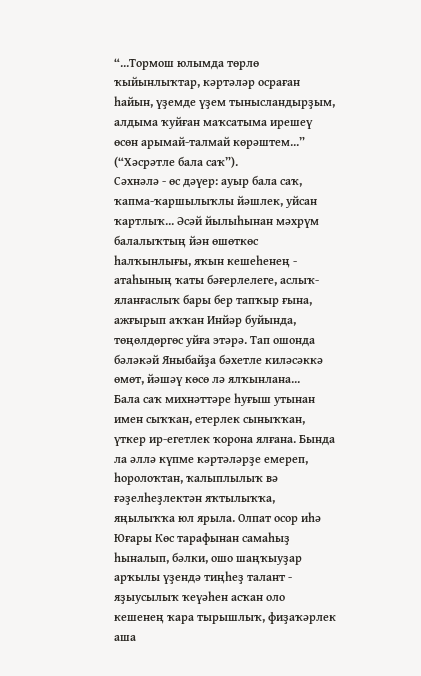“...Тормош юлымда төрлө ҡыйынлыҡтар, кәртәләр осраған һайын, үҙемде үҙем тынысландырҙым, алдыма ҡуйған маҡсатыма ирешеү өсөн арымай-талмай көрәштем...” (“Хәсрәтле бала саҡ”).
Сәхнәлә - өс дәүер: ауыр бала саҡ, ҡапма-ҡаршылыҡлы йәшлек, уйсан ҡартлыҡ... Әсәй йылыһынан мәхрүм балалыҡтың йән өшөткөс һалҡынлығы, яҡын кешеһенең - атаһының ҡаты бәғерлелеге, аслыҡ-яланғаслыҡ бары бер тапҡыр ғына, ажғырып аҡҡан Инйәр буйында, төңөлдөргөс уйға этәрә. Тап ошонда бәләкәй Яныбайҙа бәхетле киләсәккә өмөт, йәшәү көсө лә ялҡынлана...
Бала саҡ михнәттәре һуғыш утынан имен сыҡҡан, етерлек сыныҡҡан, үткер ир-егетлек ҡорона ялғана. Бында ла әллә күпме кәртәләрҙе емереп, һоролоҡтан, ҡалыплылыҡ вә ғәҙелһеҙлектән яҡтылыҡҡа, яңылыҡҡа юл ярыла. Олпат осор иһә Юғары Көс тарафынан самаһыҙ һыналып, бәлки, ошо шаңҡыуҙар арҡылы үҙендә тиңһеҙ талант - яҙыусылыҡ ҡеүәһен асҡан оло кешенең ҡара тырышлыҡ, фиҙаҡәрлек аша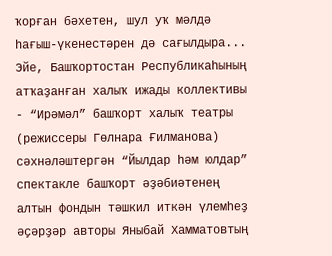ҡорған бәхетен, шул уҡ мәлдә һағыш-үкенестәрен дә сағылдыра...
Эйе, Башҡортостан Республикаһының атҡаҙанған халыҡ ижады коллективы - “Ирәмәл” башҡорт халыҡ театры (режиссеры Гөлнара Ғилманова) сәхнәләштергән “Йылдар һәм юлдар” спектакле башҡорт әҙәбиәтенең алтын фондын тәшкил иткән үлемһеҙ әҫәрҙәр авторы Яныбай Хамматовтың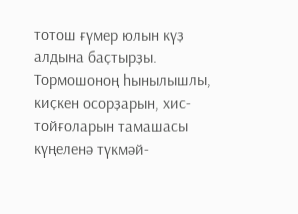тотош ғүмер юлын күҙ алдына баҫтырҙы. Тормошоноң һынылышлы, киҫкен осорҙарын, хис-тойғоларын тамашасы күңеленә түкмәй-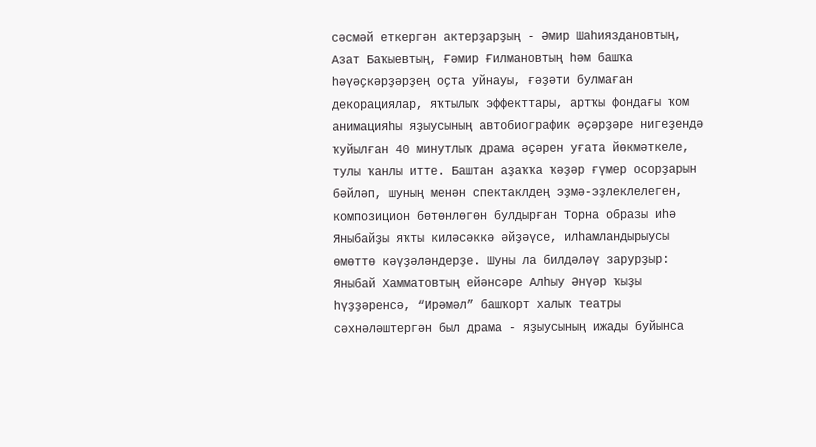сәсмәй еткергән актерҙарҙың - Әмир Шаһияздановтың, Азат Баҡыевтың, Ғәмир Ғилмановтың һәм башҡа һәүәҫкәрҙәрҙең оҫта уйнауы, ғәҙәти булмаған декорациялар, яҡтылыҡ эффекттары, артҡы фондағы ҡом анимацияһы яҙыусының автобиографик әҫәрҙәре нигеҙендә ҡуйылған 40 минутлыҡ драма әҫәрен уғата йөкмәткеле, тулы ҡанлы итте. Баштан аҙаҡҡа ҡәҙәр ғүмер осорҙарын бәйләп, шуның менән спектаклдең эҙмә-эҙлеклелеген, композицион бөтөнлөгөн булдырған Торна образы иһә Яныбайҙы яҡты киләсәккә әйҙәүсе, илһамландырыусы өмөттө кәүҙәләндерҙе. Шуны ла билдәләү зарурҙыр: Яныбай Хамматовтың ейәнсәре Алһыу Әнүәр ҡыҙы һүҙҙәренсә, “Ирәмәл” башҡорт халыҡ театры сәхнәләштергән был драма - яҙыусының ижады буйынса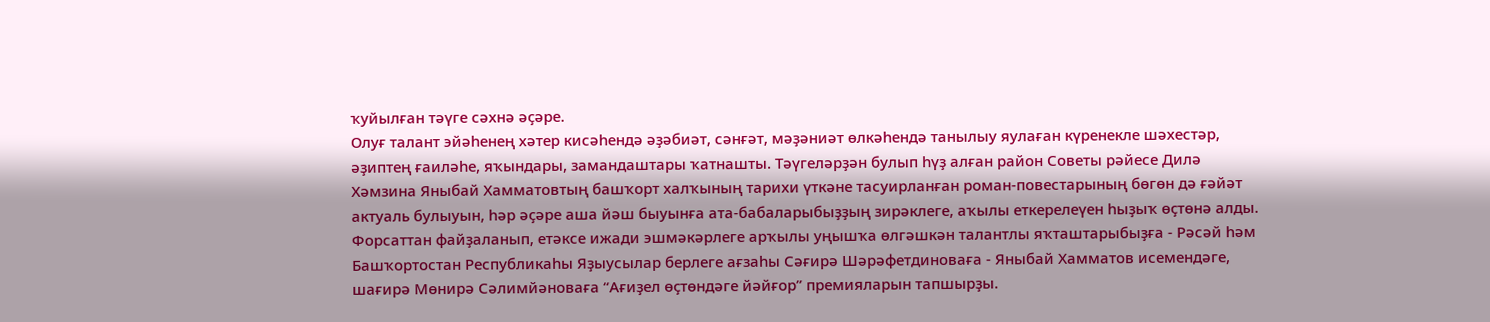ҡуйылған тәүге сәхнә әҫәре.
Олуғ талант эйәһенең хәтер кисәһендә әҙәбиәт, сәнғәт, мәҙәниәт өлкәһендә танылыу яулаған күренекле шәхестәр, әҙиптең ғаиләһе, яҡындары, замандаштары ҡатнашты. Тәүгеләрҙән булып һүҙ алған район Советы рәйесе Дилә Хәмзина Яныбай Хамматовтың башҡорт халҡының тарихи үткәне тасуирланған роман-повестарының бөгөн дә ғәйәт актуаль булыуын, һәр әҫәре аша йәш быуынға ата-бабаларыбыҙҙың зирәклеге, аҡылы еткерелеүен һыҙыҡ өҫтөнә алды. Форсаттан файҙаланып, етәксе ижади эшмәкәрлеге арҡылы уңышҡа өлгәшкән талантлы яҡташтарыбыҙға - Рәсәй һәм Башҡортостан Республикаһы Яҙыусылар берлеге ағзаһы Сәғирә Шәрәфетдиноваға - Яныбай Хамматов исемендәге, шағирә Мөнирә Сәлимйәноваға “Ағиҙел өҫтөндәге йәйғор” премияларын тапшырҙы.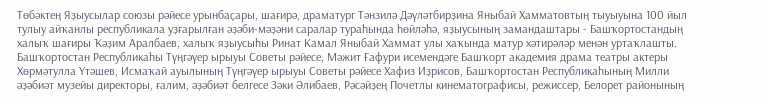Төбәктең Яҙыусылар союзы рәйесе урынбаҫары, шағирә, драматург Тәнзилә Дәүләтбирҙина Яныбай Хамматовтың тыуыуына 100 йыл тулыу айҡанлы республикала уҙғарылған әҙәби-мәҙәни саралар тураһында һөйләһә, яҙыусының замандаштары - Башҡортостандың халыҡ шағиры Ҡәҙим Аралбаев, халыҡ яҙыусыһы Ринат Камал Яныбай Хаммат улы хаҡында матур хәтирәләр менән уртаҡлашты.
Башҡортостан Республикаһы Түңгәүер ырыуы Советы рәйесе, Мәжит Ғафури исемендәге Башҡорт академия драма театры актеры Хөрмәтулла Үтәшев, Исмаҡай ауылының Түңгәүер ырыуы Советы рәйесе Хафиз Иҙрисов, Башҡортостан Республикаһының Милли әҙәбиәт музейы директоры, ғалим, әҙәбиәт белгесе Зәки Әлибаев, Рәсәйҙең Почетлы кинематографисы, режиссер, Белорет районының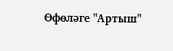Өфөләге "Артыш"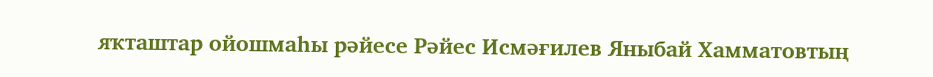яҡташтар ойошмаһы рәйесе Рәйес Исмәғилев Яныбай Хамматовтың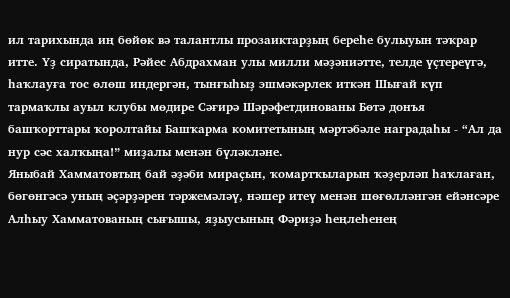ил тарихында иң бөйөк вә талантлы прозаиктарҙың береһе булыуын тәҡрар итте. Үҙ сиратында, Рәйес Абдрахман улы милли мәҙәниәтте, телде үҫтереүгә, һаҡлауға тос өлөш индергән, тынғыһыҙ эшмәкәрлек иткән Шығай күп тармаҡлы ауыл клубы мөдире Сәғирә Шәрәфетдинованы Бөтә донъя башҡорттары ҡоролтайы Башҡарма комитетының мәртәбәле наградаһы - “Ал да нур сәс халҡыңа!” миҙалы менән бүләкләне.
Яныбай Хамматовтың бай әҙәби мираҫын, ҡомартҡыларын ҡәҙерләп һаҡлаған, бөгөнгәсә уның әҫәрҙәрен тәржемәләү, нәшер итеү менән шөғөлләнгән ейәнсәре Алһыу Хамматованың сығышы, яҙыусының Фәриҙә һеңлеһенең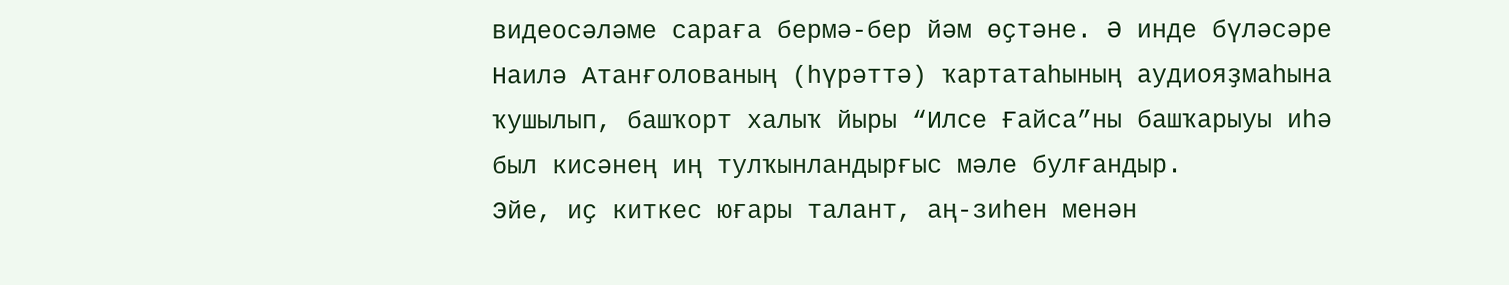видеосәләме сараға бермә-бер йәм өҫтәне. Ә инде бүләсәре Наилә Атанғолованың (һүрәттә) ҡартатаһының аудиояҙмаһына ҡушылып, башҡорт халыҡ йыры “Илсе Ғайса”ны башҡарыуы иһә был кисәнең иң тулҡынландырғыс мәле булғандыр.
Эйе, иҫ киткес юғары талант, аң-зиһен менән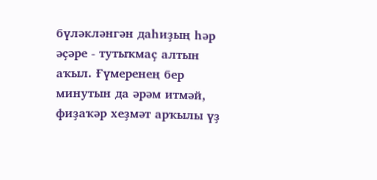бүләкләнгән даһиҙың һәр әҫәре - тутыҡмаҫ алтын аҡыл. Ғүмеренең бер минутын да әрәм итмәй, фиҙаҡәр хеҙмәт арҡылы үҙ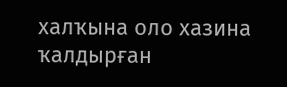халҡына оло хазина ҡалдырған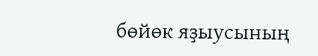бөйөк яҙыусының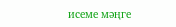исеме мәңге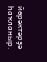йөрәктәрҙә һаҡланыр.